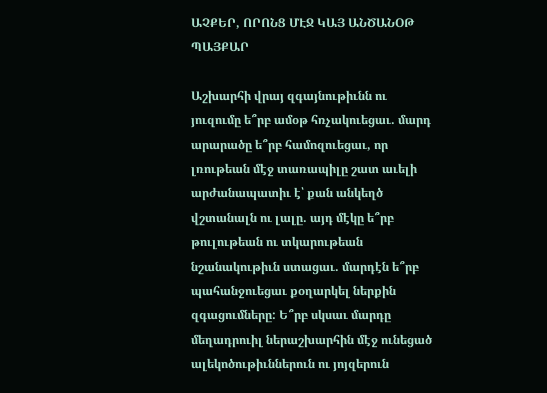ԱՉՔԵՐ, ՈՐՈՆՑ ՄԷՋ ԿԱՅ ԱՆԾԱՆՕԹ ՊԱՅՔԱՐ

Աշխարհի վրայ զգայնութիւնն ու յուզումը ե՞րբ ամօթ հռչակուեցաւ. մարդ արարածը ե՞րբ համոզուեցաւ, որ լռութեան մէջ տառապիլը շատ աւելի արժանապատիւ է՝ քան անկեղծ վշտանալն ու լալը. այդ մէկը ե՞րբ թուլութեան ու տկարութեան նշանակութիւն ստացաւ. մարդէն ե՞րբ պահանջուեցաւ քօղարկել ներքին զգացումները: Ե՞րբ սկսաւ մարդը մեղադրուիլ ներաշխարհին մէջ ունեցած ալեկոծութիւններուն ու յոյզերուն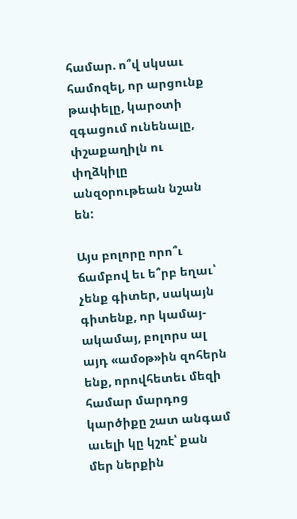համար. ո՞վ սկսաւ համոզել, որ արցունք թափելը, կարօտի զգացում ունենալը, փշաքաղիլն ու փղձկիլը անզօրութեան նշան են:

Այս բոլորը որո՞ւ ճամբով եւ ե՞րբ եղաւ՝ չենք գիտեր, սակայն գիտենք, որ կամայ-ակամայ, բոլորս ալ այդ «ամօթ»ին զոհերն ենք, որովհետեւ մեզի համար մարդոց կարծիքը շատ անգամ աւելի կը կշռէ՝ քան մեր ներքին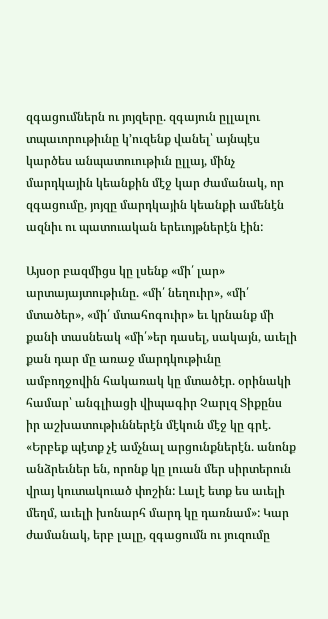զգացումներն ու յոյզերը. զգայուն ըլլալու տպաւորութիւնը կ՚ուզենք վանել՝ այնպէս կարծես անպատուութիւն ըլլայ, մինչ մարդկային կեանքին մէջ կար ժամանակ, որ զգացումը, յոյզը մարդկային կեանքի ամենէն ազնիւ ու պատուական երեւոյթներէն էին:

Այսօր բազմիցս կը լսենք «մի՛ լար» արտայայտութիւնը. «մի՛ նեղուիր», «մի՛ մտածեր», «մի՛ մտահոգուիր» եւ կրնանք մի քանի տասնեակ «մի՛»եր դասել, սակայն, աւելի քան դար մը առաջ մարդկութիւնը ամբողջովին հակառակ կը մտածէր. օրինակի համար՝ անգլիացի վիպագիր Չարլզ Տիքընս իր աշխատութիւններէն մէկուն մէջ կը գրէ. «Երբեք պէտք չէ ամչնալ արցունքներէն. անոնք անձրեւներ են, որոնք կը լուան մեր սիրտերուն վրայ կուտակուած փոշին: Լալէ ետք ես աւելի մեղմ, աւելի խոնարհ մարդ կը դառնամ»: Կար ժամանակ, երբ լալը, զգացումն ու յուզումը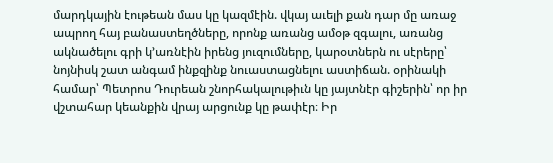մարդկային էութեան մաս կը կազմէին. վկայ աւելի քան դար մը առաջ ապրող հայ բանաստեղծները, որոնք առանց ամօթ զգալու, առանց ակնածելու գրի կ՚առնէին իրենց յուզումները, կարօտներն ու սէրերը՝ նոյնիսկ շատ անգամ ինքզինք նուաստացնելու աստիճան. օրինակի համար՝ Պետրոս Դուրեան շնորհակալութիւն կը յայտնէր գիշերին՝ որ իր վշտահար կեանքին վրայ արցունք կը թափէր։ Իր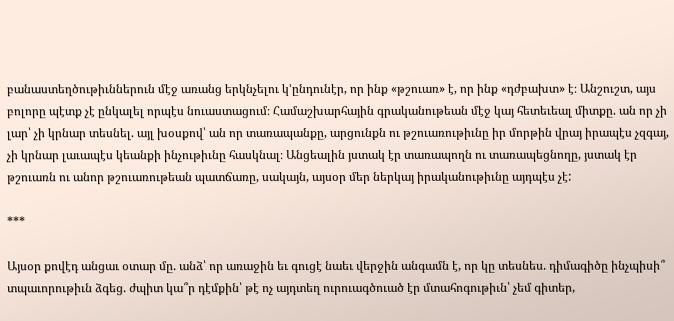բանաստեղծութիւններուն մէջ առանց երկնչելու կ՚ընդունէր, որ ինք «թշուառ» է, որ ինք «դժբախտ» է։ Անշուշտ, այս բոլորը պէտք չէ ընկալել որպէս նուաստացում։ Համաշխարհային գրականութեան մէջ կայ հետեւեալ միտքը. ան որ չի լար՝ չի կրնար տեսնել. այլ խօսքով՝ ան որ տառապանքը, արցունքն ու թշուառութիւնը իր մորթին վրայ իրապէս չզգայ, չի կրնար լաւապէս կեանքի ինչութիւնը հասկնալ։ Անցեալին յստակ էր տառապողն ու տառապեցնողը, յստակ էր թշուառն ու անոր թշուառութեան պատճառը, սակայն, այսօր մեր ներկայ իրականութիւնը այդպէս չէ:

***

Այսօր քովէդ անցաւ օտար մը. անձ՝ որ առաջին եւ գուցէ նաեւ վերջին անգամն է, որ կը տեսնես. դիմագիծը ինչպիսի՞ տպաւորութիւն ձգեց. ժպիտ կա՞ր դէմքին՝ թէ ոչ այդտեղ ուրուագծուած էր մտահոգութիւն՝ չեմ գիտեր,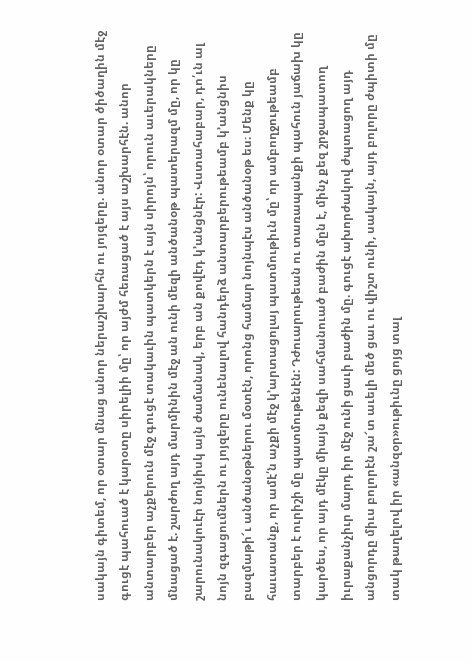սակայն գիտեմ, որ օտար մնաց անոր ներաշխարհն ու յոյզերը. անոր օտար ծիծաղին մէջ գուցէ պահուած է կարօտը սիրելիի մը՝ որ այժմ հեռացած է այս աշխարհէն. անոր անտարբեր աչքերուն մէջ գուցէ տակաւին պատկերն է այն սիրոյն՝ որուն աւերակները մնացած է. շարժող այդ մարմինին մէջ ան ունի մեզի անծանօթ պատերազմ մը, որ կը շարունակուէր նոյնիսկ այն ժամանակ, երբ ան քովէդ կ՚անցնէր: Վստահաբար, դո՛ւն ալ նոյն զգացումներն ու յոյզերը ունենալով հանդերձ անտարբերութեամբ կ՚անցնիս բազմաթի՜ւ անծանօթներու մօտէն, որոնց համար նոյնպէս անծանօթ ես։ Մենք կը հաւատանք, որ ամէ՛ն աչքի մէջ կ՚արտացոլայ պատմութիւն մը՝ որ ամբողջութեամբ տարբեր է ուրիշի մը պատմութենէն: Դժուարութեան ու տառապանքի պահուն յաճախ կը կարծես, որ այդ մէկը միայն քեզի սահմանուած բաժին մըն է, մինչ քեզ շրջապատող իւրաքանչիւր մարդ իր մէջ ունի ցաւի բաժին մը. գուցէ ախորժակով ժպտացող այդ անցորդը միւս բոլորէն շա՜տ աւելի մեծ ցաւ ու վիշտ ունի, սակայն, այդ բոլորը ժպիտի մը տակ թաղելով իր «անզօր»ութիւնը ցոյց տալ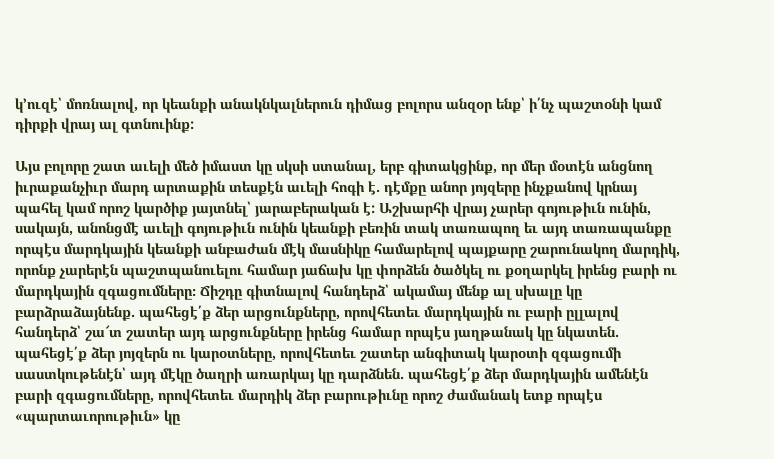կ՚ուզէ՝ մոռնալով, որ կեանքի անակնկալներուն դիմաց բոլորս անզօր ենք՝ ի՛նչ պաշտօնի կամ դիրքի վրայ ալ գտնուինք:

Այս բոլորը շատ աւելի մեծ իմաստ կը սկսի ստանալ, երբ գիտակցինք, որ մեր մօտէն անցնող իւրաքանչիւր մարդ արտաքին տեսքէն աւելի հոգի է. դէմքը անոր յոյզերը ինչքանով կրնայ պահել կամ որոշ կարծիք յայտնել՝ յարաբերական է: Աշխարհի վրայ չարեր գոյութիւն ունին, սակայն, անոնցմէ աւելի գոյութիւն ունին կեանքի բեռին տակ տառապող եւ այդ տառապանքը որպէս մարդկային կեանքի անբաժան մէկ մասնիկը համարելով պայքարը շարունակող մարդիկ, որոնք չարերէն պաշտպանուելու համար յաճախ կը փորձեն ծածկել ու քօղարկել իրենց բարի ու մարդկային զգացումները։ Ճիշդը գիտնալով հանդերձ՝ ակամայ մենք ալ սխալը կը բարձրաձայնենք. պահեցէ՛ք ձեր արցունքները, որովհետեւ մարդկային ու բարի ըլլալով հանդերձ՝ շա՜տ շատեր այդ արցունքները իրենց համար որպէս յաղթանակ կը նկատեն. պահեցէ՛ք ձեր յոյզերն ու կարօտները, որովհետեւ շատեր անգիտակ կարօտի զգացումի սաստկութենէն՝ այդ մէկը ծաղրի առարկայ կը դարձնեն. պահեցէ՛ք ձեր մարդկային ամենէն բարի զգացումները, որովհետեւ մարդիկ ձեր բարութիւնը որոշ ժամանակ ետք որպէս «պարտաւորութիւն» կը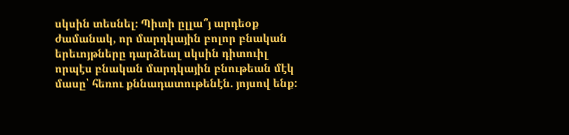սկսին տեսնել։ Պիտի ըլլա՞յ արդեօք ժամանակ, որ մարդկային բոլոր բնական երեւոյթները դարձեալ սկսին դիտուիլ որպէս բնական մարդկային բնութեան մէկ մասը՝ հեռու քննադատութենէն. յոյսով ենք: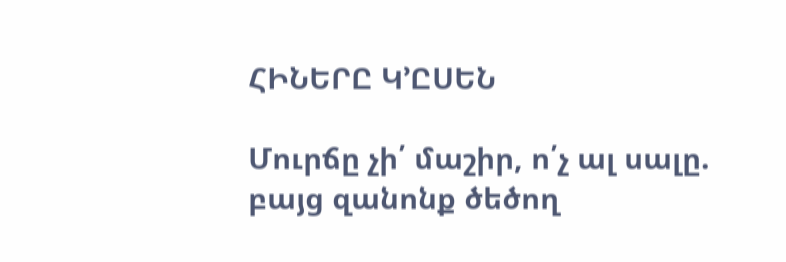ՀԻՆԵՐԸ Կ՚ԸՍԵՆ

Մուրճը չի՛ մաշիր, ո՛չ ալ սալը. բայց զանոնք ծեծող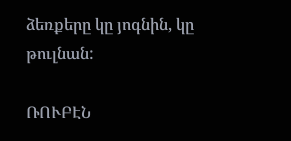ձեռքերը կը յոգնին, կը թուլնան:

ՌՈՒԲԷՆ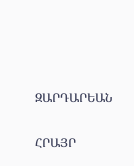ԶԱՐԴԱՐԵԱՆ

ՀՐԱՅՐ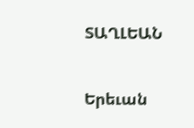ՏԱՂԼԵԱՆ

Երեւան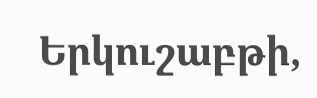Երկուշաբթի,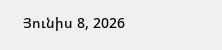Յունիս 8, 2026